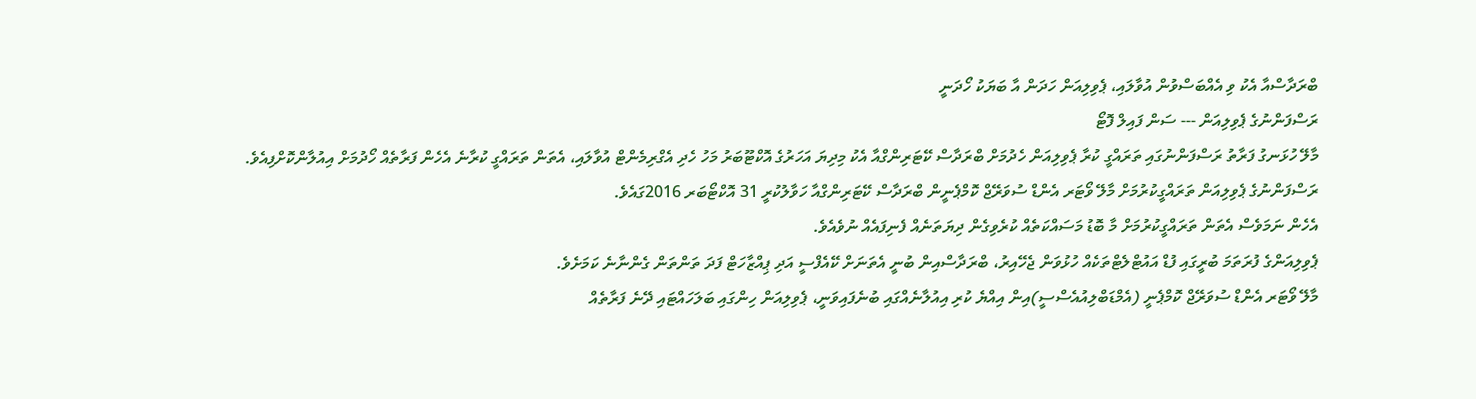ބްރަދާސްއާ އެކު ވި އެއްބަސްވުން އުވާލައި، ޕެވިލިއަން ހަދަން އާ ބަޔަކު ހޯދަނީ
ރަސްފަންނުގެ ޕެވިލިއަން --- ސަން ފައިލް ފޮޓޯ
މާލޭ ހުޅަނގު ފަރާތު ރަސްފަންނުގައި ތަރައްގީ ކުރާ ޕެވިލިއަން ހެދުމަށް ބްރަދާސް ކޭޓަރިންގްއާ އެކު މިދިޔަ އަހަރުގެ އޮކްޓޫބަރު މަހު ހެދި އެގްރިމެންޓް އުވާލައި، އެތަން ތަރައްގީ ކުރާނެ އެހެން ފަރާތެއް ހޯދުމަށް އިއުލާންކޮށްފިއެވެ.
ރަސްފަންނުގެ ޕެވިލިއަން ތަރައްގީކުރުމަށް މާލޭ ވޯޓަރ އެންޑް ސުވަރޭޖް ކޮމްޕެނީން ބްރަދާސް ކޭޓަރިންގްއާ ހަވާލުކުރީ 31 އޮކްޓޯބަރ 2016ގައެވެ.
އެހެން ނަމަވެސް އެތަން ތަރައްގީކުރުމަށް މާ ބޮޑު މަސައްކަތެއް ކުރެވިގެން ދިޔަތަނެއް ފެނިފައެއް ނުވެއެވެ.
ޕެވިލިއަންގެ ފުރަތަމަ ބުރީގައި ފުޑް އައުޓްލެޓްތަކެއް ހުޅުވަން ޖެހޭއިރު، ބްރަދާސްއިން ބުނީ އެތަނަށް ކޭއެފްސީ އަދި ޕިއްޒާހަޓް ފަދަ ތަންތަން ގެންނާނެ ކަމަށެވެ.
މާލޭ ވޯޓަރ އެންޑް ސުވަރޭޖް ކޮމްޕެނީ (އެމްޑަބްލިއުއެސްސީ)އިން އިއްޔެ ކުރި އިއުލާނެއްގައި ބުނެފައިވަނީ، ޕެވިލިއަން ހިންގައި ބަލަހައްޓައި ދޭނެ ފަރާތެއް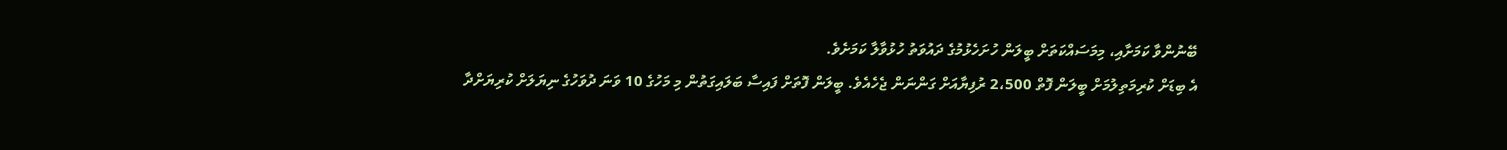ބޭނުންވާ ކަމަށާއި، މިމަސައްކަތަށް ބީލަން ހުށަހެޅުމުގެ ދައުވަތު ހުޅުވާލާ ކަމަށެވެ.
އެ ބިޑަށް ކުރިމަތިލުމަށް ބީލަން ފޮތް 2،500 ރުފިޔާއަށް ގަންނަން ޖެހެއެވެ. ބީލަން ފޮތަށް ފައިސާ ބަލައިގަތުން މި މަހުގެ 10 ވަނަ ދުވަހުގެ ނިޔަލަށް ކުރިޔަށްދާ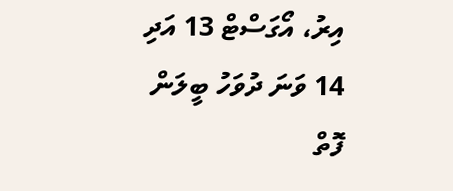އިރު، އޯގަސްޓް 13 އަދި 14 ވަނަ ދުވަހު ބީލަން ފޮތް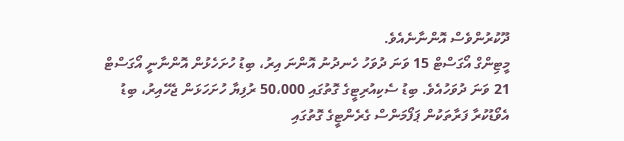ދޫކުރުންވެސް އޮންނާނެއެވެ.
މީޓިންގް އޯގަސްޓް 15 ވަނަ ދުވަހު ހެނދުނު އޮންނަ އިރު، ބިޑު ހުށަހެޅުން އޮންނާނީ އޯގަސްޓް 21 ވަނަ ދުވަހުއެވެ. ބިޑު ސެކިއުރިޓީގެ ގޮތުގައި 50،000 ރުފިޔާ ހުށަހަޅަން ޖެހޭއިރު، ބިޑު އެވޯޑުކުރާ ފަރާތަކުން ޕަފޯމަންސް ގެރެންޓީގެ ގޮތުގައި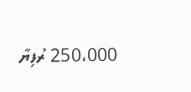250،000 ރުފިޔާ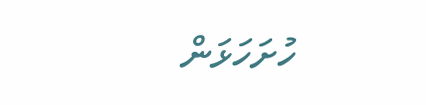ހުށަހަޅަން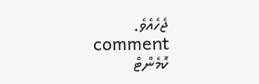ޖެހެއެވެ.
comment ކޮމެންޓް